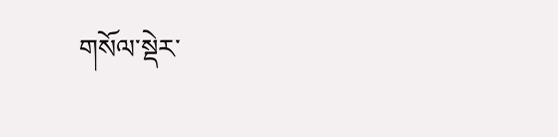གསོལ་སྡེར་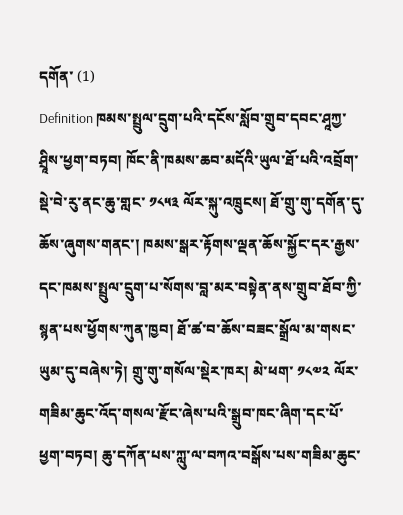དགོན་ (1)
Definition ཁམས་སྤྲུལ་དྲུག་པའི་དངོས་སློབ་གྲུབ་དབང་ཤཱཀྱ་ཤྲཱིས་ཕྱག་བཏབ། ཁོང་ནི་ཁམས་ཆབ་མདོའི་ཡུལ་ཐོ་པའི་འབྲོག་སྡེ་བེ་རུ་ནང་ཆུ་གླང་ ༡༨༥༣ ལོར་སྐུ་འཁྲུངས། ཐོ་གྲུ་གུ་དགོན་དུ་ཆོས་ཞུགས་གནང་། ཁམས་སྒར་རྟོགས་ལྡན་ཆོས་སྐྱོང་དར་རྒྱས་དང་ཁམས་སྤྲུལ་དྲུག་པ་སོགས་བླ་མར་བསྟེན་ནས་གྲུབ་ཐོབ་ཀྱི་སྙན་པས་ཕྱོགས་ཀུན་ཁྱབ། ཐོ་ཚ་བ་ཆོས་བཟང་སྒྲོལ་མ་གསང་ཡུམ་དུ་བཞེས་ཏེ། གྲུ་གུ་གསོལ་སྡེར་ཁར། མེ་ཕག་ ༡༨༧༢ ལོར་གཟིམ་ཆུང་འོད་གསལ་རྫོང་ཞེས་པའི་སྒྲུབ་ཁང་ཞིག་དང་པོ་ཕྱག་བཏབ། ཆུ་དཀོན་པས་ཀླུ་ལ་བཀའ་བསྒོས་པས་གཟིམ་ཆུང་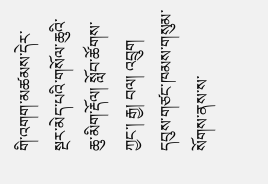གི་འགག་མཚམས་དེར་སྔར་མེད་པའི་གསོལ་ཆུའི་ཆུ་མིག་རྡོལ། སློབ་ཚོགས་ཀྱང་། རྒྱ། བལ། འབྲུག དབུས་གཙང་ཁམས་གསུམ་སོགས་ནས་ས་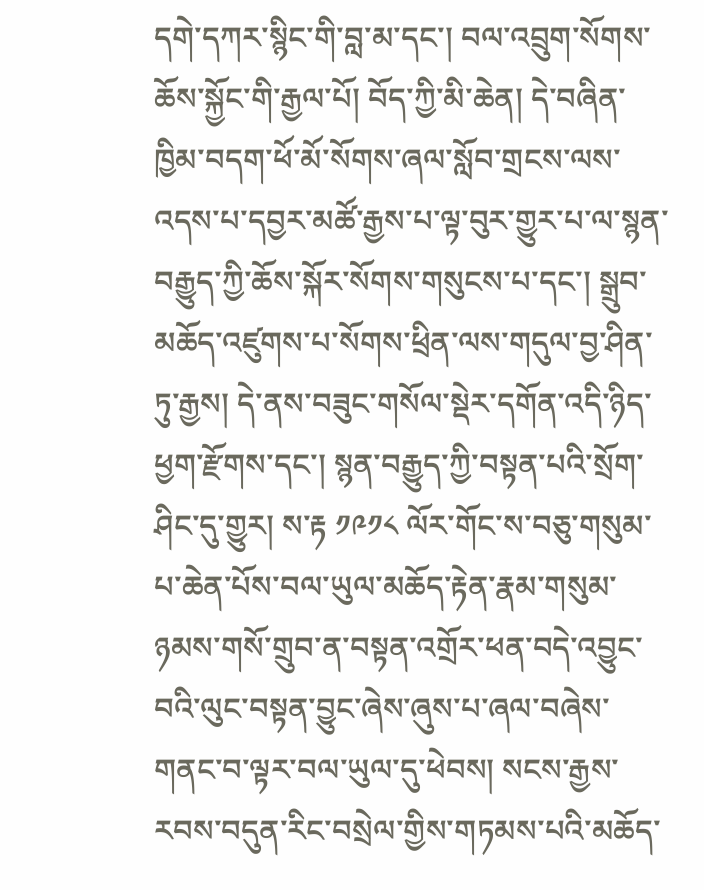དགེ་དཀར་སྙིང་གི་བླ་མ་དང་། བལ་འབྲུག་སོགས་ཆོས་སྐྱོང་གི་རྒྱལ་པོ། བོད་ཀྱི་མི་ཆེན། དེ་བཞིན་ཁྱིམ་བདག་ཕོ་མོ་སོགས་ཞལ་སློབ་གྲངས་ལས་འདས་པ་དབྱར་མཚོ་རྒྱས་པ་ལྟ་བུར་གྱུར་པ་ལ་སྙན་བརྒྱུད་ཀྱི་ཆོས་སྐོར་སོགས་གསུངས་པ་དང་། སྒྲུབ་མཆོད་འཛུགས་པ་སོགས་ཕྲིན་ལས་གདུལ་བྱ་ཤིན་ཏུ་རྒྱས། དེ་ནས་བཟུང་གསོལ་སྡེར་དགོན་འདི་ཉིད་ཕྱག་རྫོགས་དང་། སྙན་བརྒྱུད་ཀྱི་བསྟན་པའི་སྲོག་ཤིང་དུ་གྱུར། ས་རྟ ༡༩༡༨ ལོར་གོང་ས་བཅུ་གསུམ་པ་ཆེན་པོས་བལ་ཡུལ་མཆོད་རྟེན་རྣམ་གསུམ་ཉམས་གསོ་གྲུབ་ན་བསྟན་འགྲོར་ཕན་བདེ་འབྱུང་བའི་ལུང་བསྟན་བྱུང་ཞེས་ཞུས་པ་ཞལ་བཞེས་གནང་བ་ལྟར་བལ་ཡུལ་དུ་ཕེབས། སངས་རྒྱས་རབས་བདུན་རིང་བསྲེལ་གྱིས་གཏམས་པའི་མཆོད་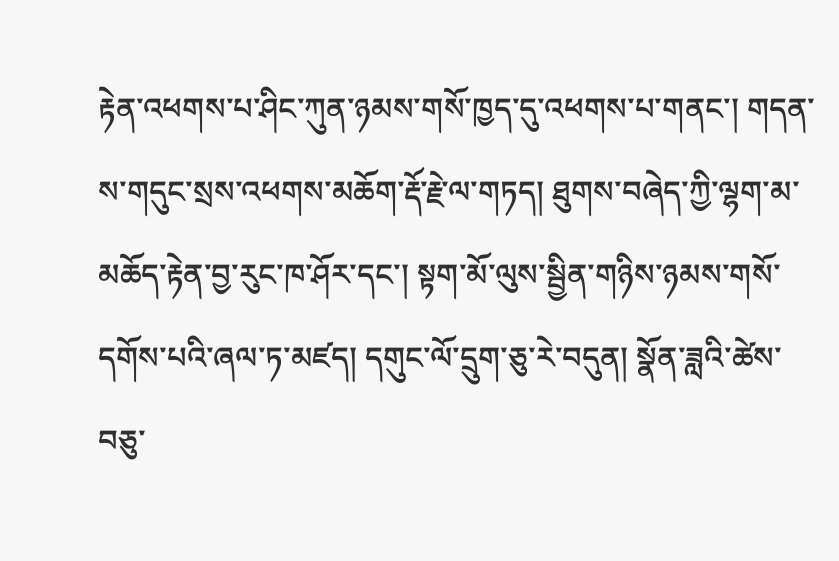རྟེན་འཕགས་པ་ཤིང་ཀུན་ཉམས་གསོ་ཁྱད་དུ་འཕགས་པ་གནང་། གདན་ས་གདུང་སྲས་འཕགས་མཆོག་རྡོ་རྗེ་ལ་གཏད། ཐུགས་བཞེད་ཀྱི་ལྷག་མ་མཆོད་རྟེན་བྱ་རུང་ཁ་ཤོར་དང་། སྟག་མོ་ལུས་སྦྱིན་གཉིས་ཉམས་གསོ་དགོས་པའི་ཞལ་ཏ་མཛད། དགུང་ལོ་དྲུག་ཅུ་རེ་བདུན། སྣོན་ཟླའི་ཚེས་བཅུ་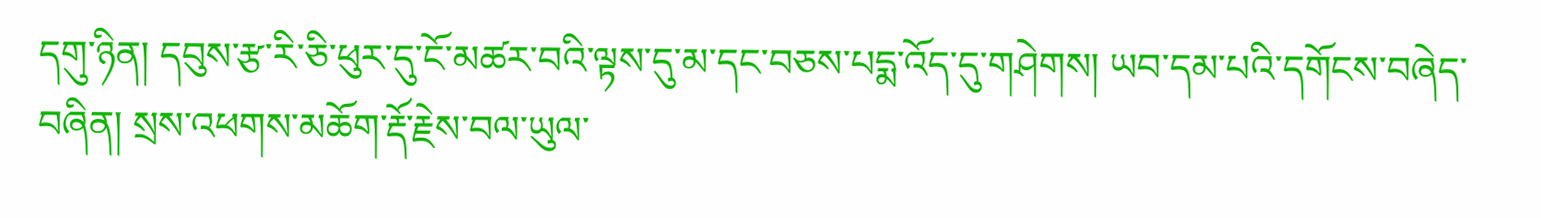དགུ་ཉིན། དབུས་རྩ་རི་ཅི་ཕུར་དུ་ངོ་མཚར་བའི་ལྟས་དུ་མ་དང་བཅས་པདྨ་འོད་དུ་གཤེགས། ཡབ་དམ་པའི་དགོངས་བཞེད་བཞིན། སྲས་འཕགས་མཆོག་རྡོ་རྗེས་བལ་ཡུལ་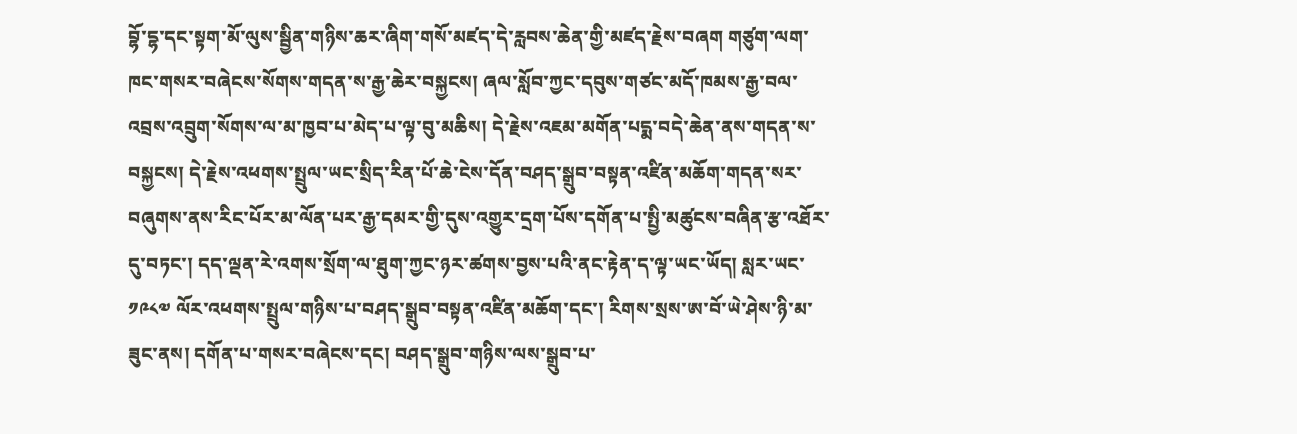བྷོ་དྷ་དང་སྟག་མོ་ལུས་སྦྱིན་གཉིས་ཆར་ཞིག་གསོ་མཛད་དེ་རླབས་ཆེན་གྱི་མཛད་རྗེས་བཞག གཙུག་ལག་ཁང་གསར་བཞེངས་སོགས་གདན་ས་རྒྱ་ཆེར་བསྐྱངས། ཞལ་སློབ་ཀྱང་དབུས་གཙང་མདོ་ཁམས་རྒྱ་བལ་འབྲས་འབྲུག་སོགས་ལ་མ་ཁྱབ་པ་མེད་པ་ལྟ་བུ་མཆིས། དེ་རྗེས་འཇམ་མགོན་པདྨ་བདེ་ཆེན་ནས་གདན་ས་བསྐྱངས། དེ་རྗེས་འཕགས་སྤྲུལ་ཡང་སྲིད་རིན་པོ་ཆེ་ངེས་དོན་བཤད་སྒྲུབ་བསྟན་འཛིན་མཆོག་གདན་སར་བཞུགས་ནས་རིང་པོར་མ་ལོན་པར་རྒྱ་དམར་གྱི་དུས་འགྱུར་དྲག་པོས་དགོན་པ་སྤྱི་མཚུངས་བཞིན་རྩ་འཐོར་དུ་བཏང་། དད་ལྡན་རེ་འགས་སྲོག་ལ་ཐུག་ཀྱང་ཉར་ཚགས་བྱས་པའི་ནང་རྟེན་ད་ལྟ་ཡང་ཡོད། སླར་ཡང་ ༡༩༨༧ ལོར་འཕགས་སྤྲུལ་གཉིས་པ་བཤད་སྒྲུབ་བསྟན་འཛིན་མཆོག་དང་། རིགས་སྲས་ཨ་བོ་ཡེ་ཤེས་ཉི་མ་ཟུང་ནས། དགོན་པ་གསར་བཞེངས་དང། བཤད་སྒྲུབ་གཉིས་ལས་སྒྲུབ་པ་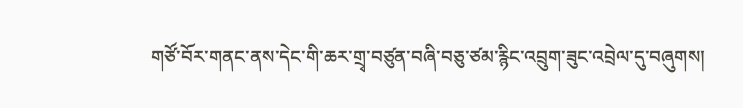གཙོ་བོར་གནང་ནས་དེང་གི་ཆར་གྲྭ་བཙུན་བཞི་བཅུ་ཙམ་རྙིང་འབྲུག་ཟུང་འབྲེལ་དུ་བཞུགས།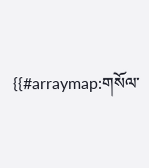{{#arraymap:གསོལ་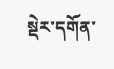སྡེར་དགོན་